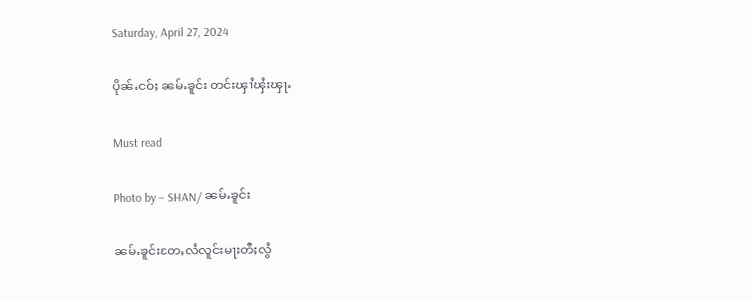Saturday, April 27, 2024

ပိုၼ်ႉငဝ်ႈ ၼမ်ႉၶူင်း တင်းၾၢႆၾႆးၾႃႉ

Must read

Photo by – SHAN/ ၼမ်ႉၶူင်း

ၼမ်ႉၶူင်းတႄႇလႆလူင်းမႃးတီႈလွႆ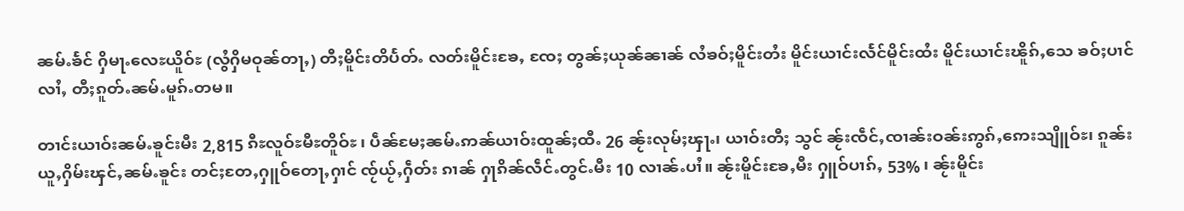ၼမ်ႉၶႅင် ႁိမႃႉလေႊယိူဝ်ႊ (လွႆႁိမဝုၼ်တႃႇ) တီႈမိူင်းတိပႅတ်ႉ လတ်းမိူင်းၶႄႇ ၸႄႈ တွၼ်ႈယုၼ်ၼၢၼ် လႆၶဝ်ႈမိူင်းတႆး မိူင်းယၢင်းလႅင်မိူင်းထႆး မိူင်းယၢင်းၽိူၵ်ႇသေ ၶဝ်ႈပၢင်လၢႆႇ တီႈၵူတ်ႉၼမ်ႉမူၵ်ႉတမ။

တၢင်းယၢဝ်းၼမ်ႉၶူင်းမီး 2,815 ၵီႊလူဝ်ႊမီႊတိူဝ်ႊ ၊ ပဵၼ်မႄႈၼမ်ႉဢၼ်ယၢဝ်းထူၼ်ႈထီႉ 26 ၼႂ်းလုမ်ႈၾႃႉ၊ ယၢဝ်းတီႈ သွင် ၼႂ်းၸဵင်ႇၸၢၼ်းဝၼ်းဢွၵ်ႇဢေးသျိူဝ်ႊ၊ ၵူၼ်းယူႇႁိမ်းၾင်ႇၼမ်ႉၶူင်း တင်ႈတႄႇႁူဝ်တေႃႇႁၢင် ၸႂ်ယႂ်ႇႁဵတ်း ၵၢၼ် ႁႃၵိၼ်လဵင်ႉတွင်ႉမီး 10 လၢၼ်ႉပၢႆ။ ၼႂ်းမိူင်းၶႄႇမီး ႁူဝ်ပၢၵ်ႇ 53% ၊ ၼႂ်းမိူင်း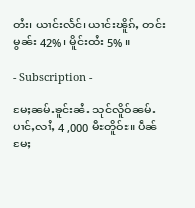တႆး၊ ယၢင်းလႅင်၊ ယၢင်းၽိူၵ်ႇ တင်းမွၼ်း 42% ၊ မိူင်းထႆး 5% ။

- Subscription -

မႄႈၼမ်ႉၶူင်းၼႆႉ သုင်လိူဝ်ၼမ်ႉပၢင်ႇလၢႆႇ 4 ,000 မီႊတိူဝ်ႊ။ ပဵၼ်မႄႈ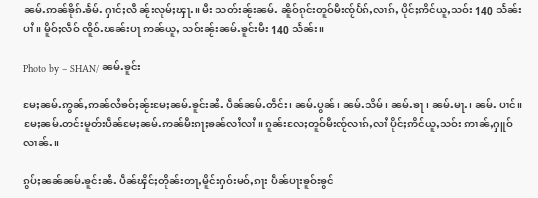ၼမ်ႉဢၼ်ၶိုၵ်ႉၶႅမ်ႉ ႁၢင်ႈလီ ၼႂ်းလုမ်ႈၾႃႉ။ မီး သတ်းၼႂ်းၼမ်ႉ ၼိူဝ်ၵုင်းတူဝ်မီးၸႂ်ပႅၵ်ႇလၢၵ်ႇ ပိုင်ႈဢိင်ယူႇသဝ်း 140 သႅၼ်း ပၢႆ။ မိူဝ်ႈလဵဝ် ၸိူဝ်ႉၽၼ်းပႃ ဢၼ်ယူႇ သဝ်းၼႂ်းၼမ်ႉၶူင်းမီး 140 သႅၼ်း။

Photo by – SHAN/ ၼမ်ႉၶူင်း

မႄႈၼမ်ႉဢွၼ်ႇဢၼ်လႆၶဝ်ႈၼႂ်းမႄႈၼမ်ႉၶူင်းၼႆႉ ပဵၼ်ၼမ်ႉတဵင်း၊ ၼမ်ႉပွၼ်၊ ၼမ်ႉသိမ်၊ ၼမ်ႉၶႃ၊ ၼမ်ႉမႃႉ၊ ၼမ်ႉ ပၢင်။ မႄႈၼမ်ႉတင်းမူတ်းပဵၼ်မႄႈၼမ်ႉဢၼ်မီးၵႃႈၶၼ်လၢႆလၢႆ။ ၵူၼ်းလႄႈတူဝ်မီးၸႂ်လၢၵ်ႇလၢႆ ပိုင်ႈဢိင်ယူႇသဝ်း ဢၢၼ်ႇႁူဝ်လၢၼ်ႉ။

ၵွပ်ႈၼၼ်ၼမ်ႉၶူင်းၼႆႉ ပဵၼ်ၾိင်ႈတိုၼ်းတႃႇမိူင်းႁဝ်းမဝ်ႇၵႃး ပဵၼ်ပႃးၶူဝ်းၶွင်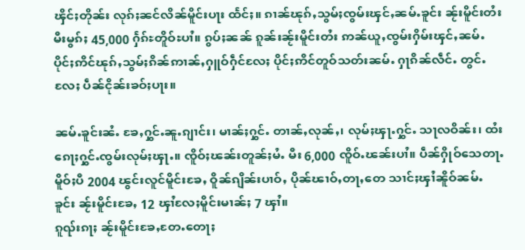ၾိင်ႈတိုၼ်း လုၵ်ႈၼင်လိၼ်မိူင်းပႃး ထႅင်ႈ။ ၵၢၼ်ၽုၵ်ႇသွမ်ႈၸွမ်းၾင်ႇၼမ်ႉၶူင်း ၼႂ်းမိူင်းတႆးမီးမွၵ်ႈ 45,000 ႁႅၵ်ႊတိူဝ်ႊပၢႆ။ ၵွပ်ႈၼၼ် ၵူၼ်းၼႂ်းမိူင်းတႆး ဢၼ်ယူႇၸွမ်းႁိမ်းၾင်ႇၼမ်ႉ ပိုင်ႈဢိင်ၽုၵ်ႇသွမ်ႈၵိၼ်ဢၢၼ်ႇႁူဝ်ႁဵင်လႄႈ ပိုင်ႈဢိင်တူဝ်သတ်းၼမ်ႉ ႁႃၵိၼ်လဵင်ႉ တွင်ႉလႄႈ ပဵၼ်ငိုၼ်းၶဝ်ႈပႃး။

ၼမ်ႉၶူင်းၼႆႉ ၶႄႇႁွင်ႉၼူႉၵျၢင်း၊ မၢၼ်ႈႁွင်ႉ တၢၼ်ႇလုၼ်ႇ၊ လုမ်ႈၾႃႉႁွင်ႉ သႃလဝိၼ်း၊ ထႆးၵေႃႈႁွင်ႉၸွမ်းလုမ်ႈၾႃႉ။ ၸိူဝ်ႈၽၼ်းတူၼ်ႈမႆႉ မီး 6,000 ၸိူဝ်ႉၽၼ်းပၢႆ။ ပဵၼ်ႁိုဝ်သေတႃႉ မိူဝ်ႈပီ 2004 ၽွင်းလူင်မိူင်းၶႄႇ ဝိူၼ်ၵျိၼ်းပၢဝ်ႇ ပိုၼ်ၽၢဝ်ႇတႃႇတေ သၢင်ႈၾၢႆၼိူဝ်ၼမ်ႉၶူင်း ၼႂ်းမိူင်းၶႄႇ 12 ၾၢႆလႄႈမိူင်းမၢၼ်ႈ 7 ၾၢႆ။
ၵူၺ်းၵႃႈ ၼႂ်းမိူင်းၶႄႇတႄႉတေႃႈ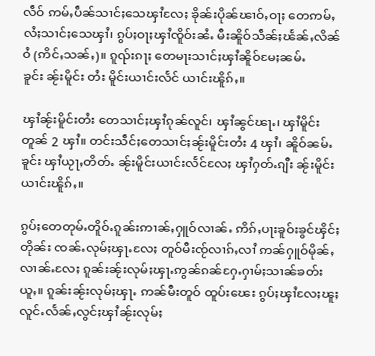လဵဝ် ဢမ်ႇပဵၼ်သၢင်ႈသေၾၢႆလႄႈ ၶိုၼ်းပိုၼ်ၽၢဝ်ႇဝႃႈ တေဢမ်ႇလႆႈသၢင်ႈသေၾၢႆ၊ ၵွပ်ႈဝႃႈၾၢႆၸိူဝ်းၼႆႉ မီးၼိူဝ်သဵၼ်ႈၽႅၼ်ႇလိၼ်ဝႆ (ဢိင်ႇသၼ်ႇ)။ ၵူၺ်းၵႃႈ တေမႃးသၢင်ႈၾၢႆၼိူဝ်မႄႈၼမ်ႉၶူင်း ၼႂ်းမိူင်း တႆး မိူင်းယၢင်းလႅင် ယၢင်းၽိူၵ်ႇ။

ၾၢႆၼႂ်းမိူင်းတႆး တေသၢင်ႈၾၢႆၵုၼ်လူင်၊ ၾၢႆၼွင်ၽႃႉ၊ ၾၢႆမိူင်းတူၼ် 2 ၾၢႆ။ တင်းသဵင်ႈတေသၢင်ႈၼႂ်းမိူင်းတႆး 4 ၾၢႆ၊ ၼိူဝ်ၼမ်ႉၶူင်း ၾၢႆယႂႃႇတိတ်ႉ ၼႂ်းမိူင်းယၢင်းလႅင်လႄႈ ၾၢႆႁတ်ႉၵျီး ၼႂ်းမိူင်းယၢင်းၽိူၵ်ႇ။

ၵွပ်ႈတေတုမ်ႉတိူဝ်ႉၵူၼ်းဢၢၼ်ႇႁူဝ်လၢၼ်ႉ ဢိၵ်ႇပႃးၶူဝ်းၶွင်ၾိင်ႈတိုၼ်း ၸၼ်ႉလုမ်ႈၾႃႉလႄႈ တူဝ်မီးၸႂ်လၢၵ်ႇလၢႆ ဢၼ်ႁူဝ်မိုၼ်ႇလၢၼ်ႉလႄႈ ၵူၼ်းၼႂ်းလုမ်ႈၾႃႉဢွၼ်ၵၼ်ႁႄႉႁၢမ်ႈသၢၼ်ၶတ်းယူႇ။ ၵူၼ်းၼႂ်းလုမ်ႈၾႃႉ ဢၼ်မီးတူဝ် ထူပ်းၽေး ၵွပ်ႈၾၢႆလႄႈၽူႈလူင်ႉလႅၼ်ႇလွင်ႈၾၢႆၼႂ်းလုမ်ႈ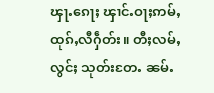ၾႃႉၵေႃႈ ၾၢင်ႉဝႃႈဢမ်ႇထုၵ်ႇလီႁဵတ်း။ တီႈလမ်ႇလွင်ႈ သုတ်းတႄႉ ၼမ်ႉ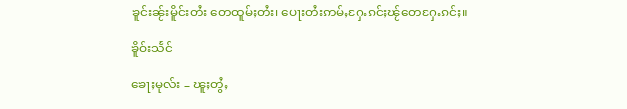ၶူင်းၼႂ်းမိူင်းတႆး တေထူမ်ႈတႆး၊ ပေႃးတႆးဢမ်ႇႁႄႉၵင်ႈၽႂ်တေႁႄႉၵင်ႈ။

ၶိူဝ်းသႅင်

ၶေႃႈမုလ်း – ၽူႈတွႆႇ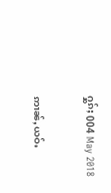ႁွၵ်ႈ 004 May 2018

ဢၢၼ်ႇယဝ်ႉ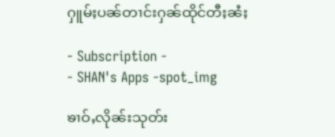ႁူမ်ႈပၼ်တၢင်းႁၼ်ထိုင်တီႈၼႆႈ

- Subscription -
- SHAN's Apps -spot_img

ၶၢဝ်ႇလိုၼ်းသုတ်း